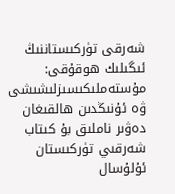شەرقى تۈركىستاننىڭ ئىگىلىك ھوقۇقى: مۇستەملىكىسىزلىشىشى ۋە ئۇنىڭدىن ھالقىغان دەۋىر ناملىق بۇ كىتاب شەرقىي تۈركىستان ئۇلۇسال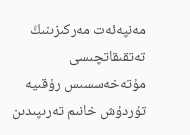مەنپەئەت مەركىزىنىڭ تەتقىقاتچىسى مۇتەخەسسىس رۇقىيە تۇردۇش خانىم تەرىپىدىن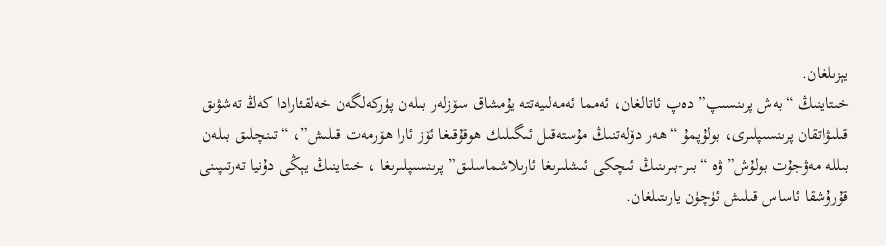يېزىلغان.
خىتاينىڭ “بەش پرىنسىپ” دەپ ئاتالغان، ئەمما ئەمەلىيەتتە يۇمشاق سۆزلەر بىلەن پۈركەلگەن خەلقئارادا كەڭ تەشۋىق قىلىۋاتقان پرىنسىپلىرى، بولۇپمۇ “ھەر دۆلەتنىڭ مۇستەقىل ئىگىلىك ھوقۇقىغا ئۆز ئارا ھۆرمەت قىلىش”، “تىنچلىق بىلەن بىللە مەۋجۇت بولۇش” ۋە “بىر-بىرىنىڭ ئىچكى ئىشلىرىغا ئارىلاشماسلىق” پرىنسىپلىرىغا ، خىتاينىڭ يېڭى دۇنيا تەرتىپىنى قۇرۇشقا ئاساس قىلىش ئۈچۈن يارىتىلغان.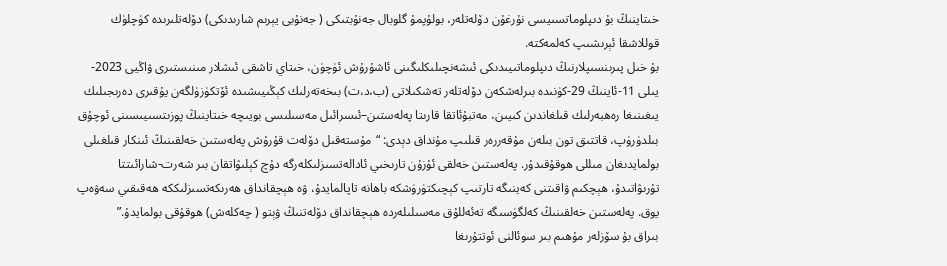خىتاينىڭ بۇ دىپلوماتسىيسى نۇرغۇن دۆلەتلەر، بولۇپمۇ گلوبال جەنۇبتىكى ( جەنۇبى يېرىم شارىدىكى) دۆلەتلىرىدە كۈچلۈك قوللاشقا ئېرىشىپ كەلمەكتە.
بۇ خىل پىرىنسىپلارنىڭ دىپلوماتىيىدىكى ئىشەنچىلىكلىگىنى ئاشۇرۇش ئۈچۈن، خىتاي تاشقى ئىشلار مىنىستىرى ۋاڭيى 2023-يىلى 11-ئاينىڭ 29-كۈنىدە بىرلەشكەن دۆلەتلەر تەشكىلاتى (ب،د،ت) بىخەتەرلىك كېڭىيىشىدە ئۆتكۈزۈلگەن يۇقىرى دەرىجىلىك يىغىنىغا رەھبەرلىك قىلغاندىن كىيىن، مەتبۇئاتقا قارىتا پەلەستىن–ئىسرائىل مەسىلىسى بويىچە خىتاينىڭ پوزىتسىيىسىنى ئوچۇق بىلدۈرۈپ، قاتتىق تون بىلەن مۇقەررەر قىلىپ مۇنداق دېدى: “مۇستەقىل دۆلەت قۇرۇش پەلەستىن خەلقىنىڭ ئىنكار قىلغىلى بولمايدىغان مىللى ھوقۇقىدۇر. پەلەستىن خەلقى ئۇزۇن تارىخىي ئادالەتسىزلىكلەرگە دۇچ كېلىۋاتقان بىر شەرت-شارائىتتا تۇرىۋاتىدۇ، ھېچكىم ۋاقىتنى كەينىگە تارتىپ كېچىكتۈرۈشكە باھانە تاپالمايدۇ، ۋە ھېچقانداق ھەرىكەتسىزلىككە ھەقىقىي سەۋەپ يوق. پەلەستىن خەلقىنىڭ كەلگۈسىگە تەئەللۇق مەسىلىلەردە ھېچقانداق دۆلەتنىڭ ۋېتو ( چەكلەش) ھوقۇقى بولمايدۇ.”
بىراق بۇ سۆزلەر مۇھىم بىر سوئالنى ئوتتۇرىغا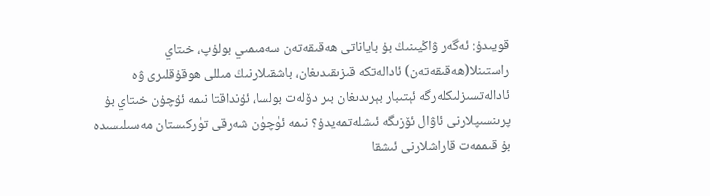قويىدۇ: ئەگەر ۋاڭيىنىڭ بۇ باياناتى ھەقىقەتەن سەمىمىي بولۇپ، خىتاي راستىنلا(ھەقىقەتەن) ئادالەتكە قىزىقىدىغان، باشقىلارنىڭ مىللى ھوقۇقلىرى ۋە ئادالەتسىزلىكلەرگە ئېتىبار بېرىدىغان بىر دۆلەت بولسا، ئۇنداقتا نىمە ئۇچۇن خىتاي بۇ پرىنسىپلارنى ئاۋال ئۆزىگە ئىشلەتمەيدۇ؟ نىمە ئۈچۈن شەرقى تۈركىستان مەسىلىسىدە بۇ قىممەت قاراشلارنى ئىشقا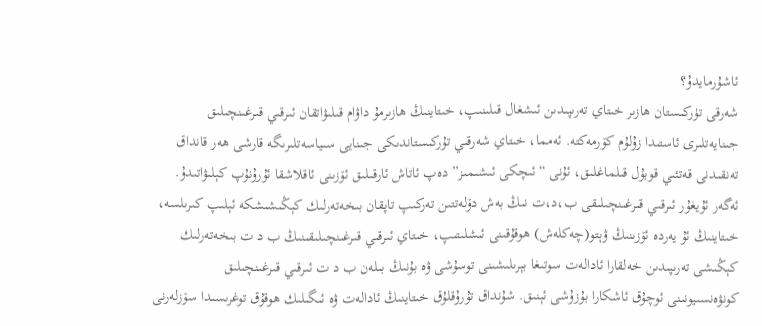ئاشۇرمايدۇ؟
شەرقى تۈركىستان ھازىر خىتاي تەرىپىدىن ئىشغال قىلىنىپ، خىتاينىڭ ھازىرمۇ داۋام قىلىۋاتقان ئىرقىي قىرغىنچىلىق جىنايەتلىرى ئاستىدا زۇلۇم كۆرمەكتە. ئەمما، خىتاي شەرقىي تۇركىستاندىكى جىنايى سىياسەتلىرىگە قارشى ھەر قانداق تەنقىدنى قەتئىي قوبۇل قىلماغلىق، ئۇنى “ئىچكى ئىشىمىز” دەپ ئاتاش ئارقىلىق ئۆزىنى ئاقلاشقا ئۇرۇنۇپ كېلىۋاتىدۇ. ئەگەر ئۇيغۇر ئىرقىي قىرغىنچىلىقى ب،د،ت نىڭ بەش دۆلەتتىن تەركىپ تاپقان بىخەتەرلىك كېڭىشىشكە ئېلىپ كىرىلسە، خىتاينىڭ ئۇ يەردە ئۆزىنىڭ ۋېتو(چەكلەش) ھوقۇقىنى ئىشلىتىپ، خىتاي ئىرقىي قىرغىنچىلىقىنىڭ ب د ت بىخەتەرلىك كېڭىشى تەرىپىدىن خەلقارا ئادالەت سوتىغا بېرىلىشىنى توسۇشى ۋە بۇنىڭ بىلەن ب د ت ئىرقىي قىرغىنچىلىق كونۋەنسىيونىنى ئوچۇق ئاشكارا بۇزۇشى ئېنىق. شۇنداق تۇرۇقلۇق خىتاينىڭ ئادالەت ۋە ئىگىلىك ھوقۇق توغرىسىدا سۆزلەرنى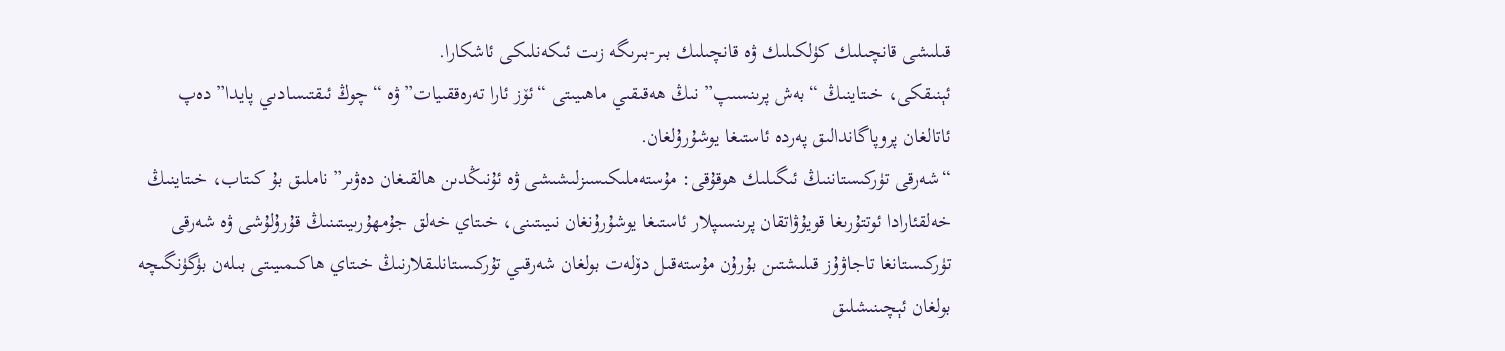قىلىشى قانچىلىك كۈلكىلىك ۋە قانچىلىك بىر-بىرىگە زىت ئىكەنلىكى ئاشكارا.
ئېنىقكى، خىتاينىڭ “بەش پرىنسىپ” نىڭ ھەقىقىي ماھىيىتى “ئۆز ئارا تەرەققىيات” ۋە “چوڭ ئىقتىسادىي پايدا” دەپ ئاتالغان پروپاگاندالىق پەردە ئاستىغا يوشۇرۇلغان.
“شەرقى تۈركىستاننىڭ ئىگىلىك ھوقۇقى: مۇستەملىكىسىزلىشىشى ۋە ئۇنىڭدىن ھالقىغان دەۋىر” ناملىق بۇ كىتاب، خىتاينىڭ خەلقئارادا ئوتتۇرىغا قويۇۋاتقان پرىنسىپلار ئاستىغا يوشۇرۇنغان نىيىتىنى، خىتاي خەلق جۇمھۇرىيىتىنىڭ قۇرۇلۇشى ۋە شەرقى تۈركىستانغا تاجاۋۇز قىلىشتىن بۇرۇن مۇستەقىل دۆلەت بولغان شەرقىي تۇركىستانلىقلارنىڭ خىتاي ھاكىمىيىتى بىلەن بۈگۈنگىچە بولغان ئېچىنىشلىق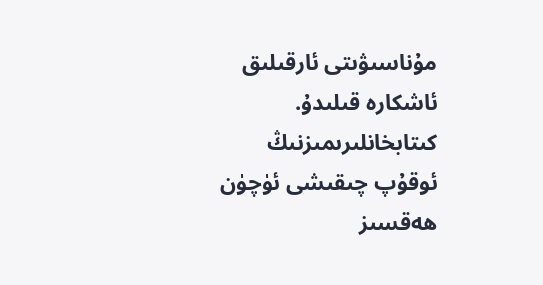مۇناسىۋىتى ئارقىلىق ئاشكارە قىلىدۇ. كىتابخانلىرىمىزنىڭ ئوقۇپ چىقىشى ئۈچۈن ھەقسىز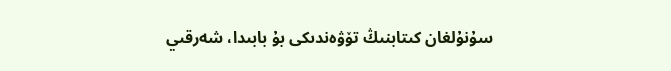سۇنۇلغان كىتابنىڭ تۆۋەندىكى بۇ بابىدا، شەرقىي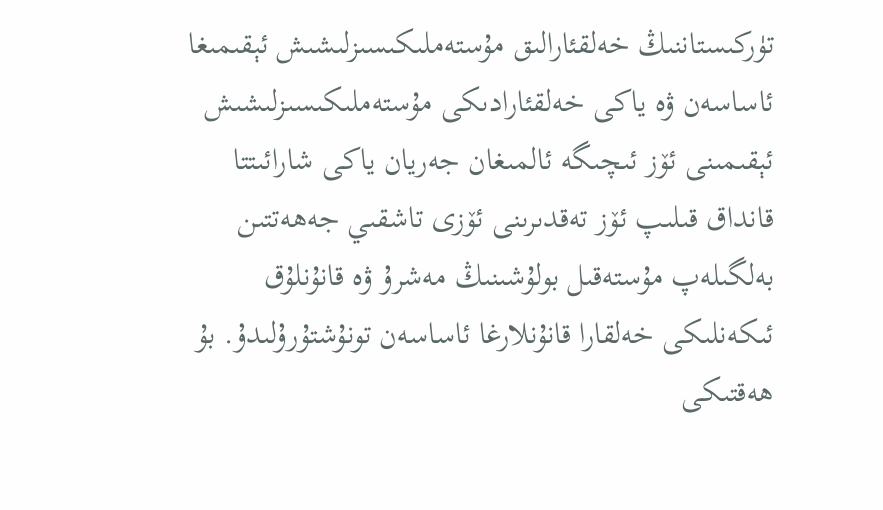تۈركىستاننىڭ خەلقئارالىق مۇستەملىكىسىزلىشىش ئېقىمىغا ئاساسەن ۋە ياكى خەلقئارادىكى مۇستەملىكىسىزلىشىش ئېقىمىنى ئۆز ئىچىگە ئالمىغان جەريان ياكى شارائىتتا قانداق قىلىپ ئۆز تەقدىرىنى ئۆزى تاشقىي جەھەتتىن بەلگىلەپ مۇستەقىل بولۇشىنىڭ مەشرۇ ۋە قانۇنلۇق ئىكەنلىكى خەلقارا قانۇنلارغا ئاساسەن تونۇشتۇرۇلىدۇ. بۇ ھەقتىكى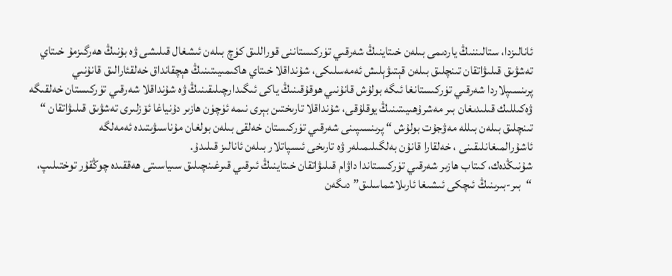ئانالىزدا، ستالىننىڭ ياردىمى بىلەن خىتاينىڭ شەرقىي تۈركىستاننى قوراللىق كۈچ بىلەن ئىشغال قىلىشى ۋە بۇنىڭ ھەرگىزمۇ خىتاي تەشۋىق قىلىۋاتقان تىنچلىق بىلەن قېتىۋېلىش ئەمەسلىكى، شۇنداقلا خىتاي ھاكىمىيىتىنىڭ ھېچقانداق خەلقئارالىق قانۇنىي پرىنسىپلاردا شەرقىي تۈركىستانغا ئىگە بولۇش قانۇنىي ھوقۇقىنىڭ ياكى ئىگىدارچىلىقىنىڭ ۋە شۇنداقلا شەرقىي تۈركىستان خەلقىگە ۋەكىللىك قىلىدىغان بىر مەشرۇھىيىتىنىڭ يوقلۇقى، شۇنداقلا تارىختىن بېرى نىمە ئۈچۈن ھازىر دۇنياغا ئۆزلىرى تەشۋىق قىلىۋاتقان “ تىنچلىق بىلەن بىللە مەۋجۇت بولۇش “ پرىنسىپىنى شەرقىي تۈركىستان خەلقى بىلەن بولغان مۇناسىۋىتىدە ئەمەلگە ئاشۇرالمىغانلىقىنى ، خەلقارا قانۇن بەلگىلىمىلەر ۋە تارىخى ئىسپاتلار بىلەن ئانالىز قىلىدۇ.
شۇنىڭدەك، كىتاب ھازىر شەرقىي تۈركىستاندا داۋام قىلىۋاتقان خىتاينىڭ ئىرقىي قىرغىنچىلىق سىياسىتى ھەققىدە چوڭقۇر توختىلىپ، “بىر-بىرىنىڭ ئىچكى ئىشىغا ئارىلاشماسلىق” دىگەن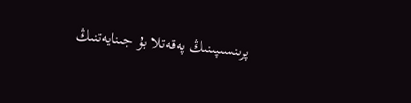پرىنسىپىنىڭ پەقەتلا بۇ جىنايەتنىڭ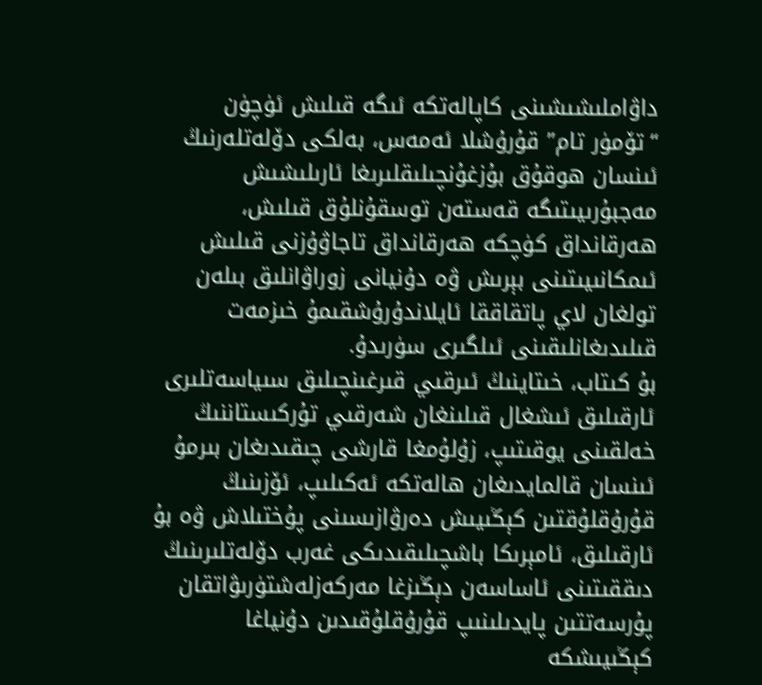داۋاملىشىشىنى كاپالەتكە ئىگە قىلىش ئۈچۈن “تۆمۈر تام” قۇرۇشلا ئەمەس، بەلكى دۆلەتلەرنىڭ ئىنسان ھوقۇق بۇزغۇنچىلىقلىرىغا ئارىلىشىش مەجبۇرىيىتىگە قەستەن توسقۇنلۇق قىلىش، ھەرقانداق كۈچكە ھەرقانداق تاجاۋۇزنى قىلىش ئىمكانىيىتىنى بېرىش ۋە دۇنيانى زوراۋانلىق بىلەن تولغان لاي پاتقاققا ئايلاندۇرۇشقىمۇ خىزمەت قىلىدىغانلىقىنى ئىلگىرى سۈرىدۇ.
بۇ كىتاب، خىتاينىڭ ئىرقىي قىرغىنچىلىق سىياسەتلىرى ئارقىلىق ئىشغال قىلىنغان شەرقىي تۇركىستاننىڭ خەلقىنى يوقىتىپ، زۇلۇمغا قارشى چىقىدىغان بىرمۇ ئىنسان قالمايدىغان ھالەتكە ئەكىلىپ، ئۆزىنىڭ قۇرۇقلۇقتىن كېڭىيىش دەرۋازىسىنى پۇختىلاش ۋە بۇ ئارقىلىق، ئامېرىكا باشچىلىقىدىكى غەرب دۆلەتلىرىنىڭ دىققىتىنى ئاساسەن دېڭىزغا مەركەزلەشتۈرىۋاتقان پۇرسەتتىن پايدىلىنىپ قۇرۇقلۇقىدىن دۇنياغا كېڭىيىشكە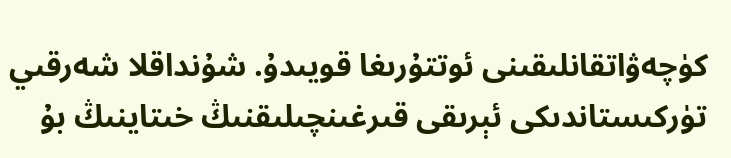كۈچەۋاتقانلىقىنى ئوتتۇرىغا قويىدۇ. شۇنداقلا شەرقىي تۈركىستاندىكى ئېرىقى قىرغىنچىلىقنىڭ خىتاينىڭ بۇ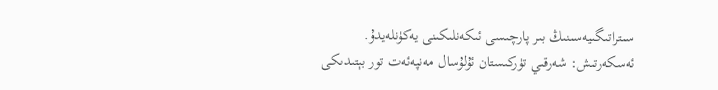سىتراتىگىيەسىنىڭ بىر پارچىسى ئىكەنلىكىنى يەكۈنلەيدۇ.
ئەسكەرتىش: شەرقىي تۈركىستان ئۇلۇسال مەنپەئەت تور بېتىدىكى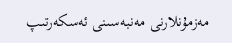مەزمۇنلارنى مەنبەسىنى ئەسكەرتىپ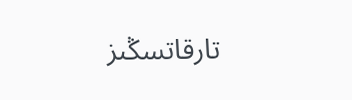تارقاتسڭىز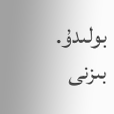بولىدۇ. بىزنى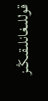قوللىغانلىقىڭىز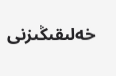خەلىقىڭىزنى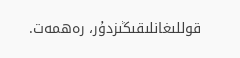قوللىغانلىقىڭىزدۇر، رەھمەت.